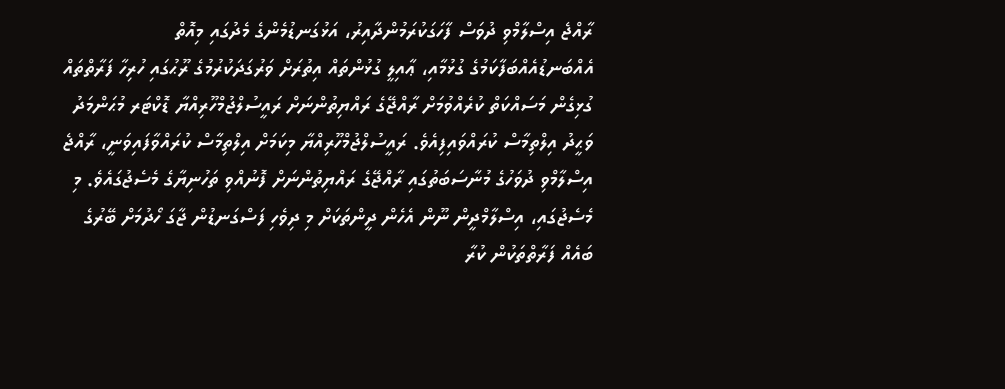ރާއްޖެ އިސްލާމްވި ދުވަސް ފާހަގަކުރަމުންދާއިރު، އަޅުގަނޑުމެންގެ މެދުގައި މިއޮތް އެއްބަނޑުއެއްބަފާކަމުގެ ގުޅުމާއި، ޢާއިލީ ގުޅުންތައް އިތުރަށް ވަރުގަދަކުރުމުގެ ރޫޙުގައި ހުރިހާ ފަރާތްތައް ގުޅިގެން މަސައްކަތް ކުރެއްވުމަށް ރާއްޖޭގެ ރައްޔިތުންނަށް ރައީސުލްޖުމްހޫރިއްޔާ ޑޮކްޓަރ މުޙަންމަދު ވަޙީދު އިލްތިމާސް ކުރައްވައިފިއެވެ. ރައީސުލްޖުމްހޫރިއްޔާ މިކަމަށް އިލްތިމާސް ކުރައްވާފައިވަނީ، ރާއްޖެ އިސްލާމްވި ދުވަހުގެ މުނާސަބަތުގައި ރާއްޖޭގެ ރައްޔިތުންނަށް ފޮނުއްވި ތަހުނިޔާގެ މެސެޖުގައެވެ. މި މެސެޖުގައި، އިސްލާމްދީން ނޫން އެހެން ދީންތަކަށް މި ދިވެހި ފަސްގަނޑުން ޖާގަ ހޯދުމަށް ބޭރުގެ ބައެއް ފަރާތްތަކުން ކުރާ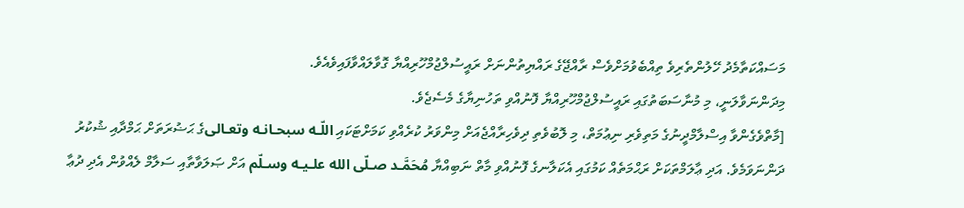މަސައްކަތާމެދު ހޭލުންތެރިވެ ތިއްބެވުމަށްވެސް ރާއްޖޭގެ ރައްޔިތުންނަށް ރައީސުލްޖުމްހޫރިއްޔާ ގޮވާލައްވާފައިވެއެވެ.
މިދަންނަވާލަނީ، މި މުނާސަބަތުގައި ރައީސުލްޖުމްހޫރިއްޔާ ފޮނުއްވި ތަހުނިޔާގެ މެސެޖެވެ.
[މާތްވެގެންވާ އިސްލާމްދީނުގެ މަތިވެރި ނިޢުމަތް، މި ލޮބުވެތި ދިވެހިރާއްޖެއަށް މިންވަރު ކުރެއްވި ކަމަށްޓަކައި اللّـه سبحـانـه وتعـالىގެ ޙަޟުރަތަށް ޙަމްދާއި ޝުކުރު ދަންނަވަމެވެ. އަދި ޢާލަމްތަކަށް ރަޙްމަތެއް ކަމުގައި އެކަލާނގެ ފޮނުއްވި މާތް ނަބިއްޔާ مُحَمَّـد صـلّى الله علـيـه وسـلّم އަށް ޞަލަވާތާއި ސަލާމް ލެއްވުން އެދި ދުޢާ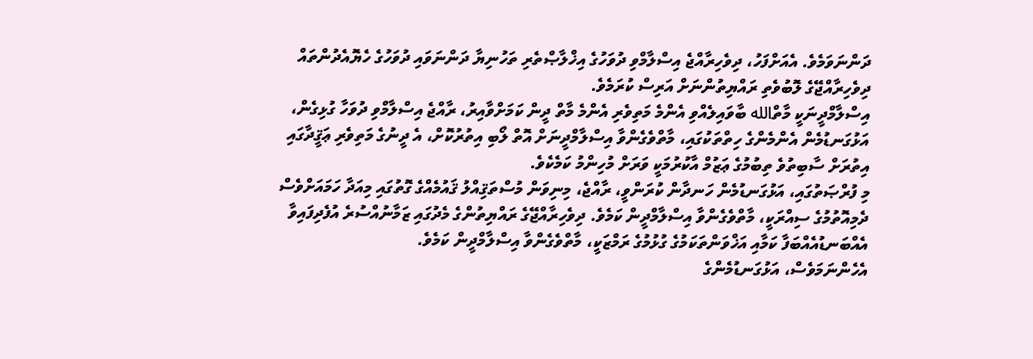ދަންނަވަމެވެ. އެއަށްފަހު، ދިވެހިރާއްޖެ އިސްލާމްވި ދުވަހުގެ އިޚްލާޞްތެރި ތަހުނިޔާ ދަންނަވައި ދުވަހުގެ ހެޔޮއެދުންތައް ދިވެހިރާއްޖޭގެ ލޮބުވެތި ރައްޔިތުންނަށް އަރިސް ކުރަމެވެ.
އިސްލާމްދީނަކީ މާތްالله ބާވައިލެއްވި އެންމެ މަތިވެރި އެންމެ މާތް ދީން ކަމަށްވާއިރު، ރާއްޖެ އިސްލާމްވި ދުވަހާ ގުޅިގެން، އަޅުގަނޑުމެން އެންމެންގެ ހިތްތަކުގައި، މާތްވެގެންވާ އިސްލާމްދީނަށް އޮތް ލޯބި އިތުރުކޮށް، އެ ދީނުގެ މަތިވެރި ޢަޤީދާގައި އިތުރަށް ސާބިތުވެ ތިބުމުގެ ޢަޒުމް އާކުރުމަކީ ވަރަށް މުހިންމު ކަމެކެވެ.
މި ފުރްޞަތުގައި، އަޅުގަނޑުމެން ހަނދާން ކުރަންވީ، ރާއްޖެ، މިނިވަން މުސްތަޤިއްލު ޤައުމެއްގެ ގޮތުގައި މިއަދާ ހަމައަށްވެސް ދެމިއޮތުމުގެ ސިއްރަކީ، މާތްވެގެންވާ އިސްލާމްދީން ކަމެވެ. ދިވެހިރާއްޖޭގެ ރައްޔިތުންގެ މެދުގައި ޒަމާނުއްސުރެ އުފެދިފައިވާ އެއްބަނޑުއެއްބަފާ ކަމާއި އަޚްވަންތަކަމުގެ ގުޅުމުގެ ރަމްޒަކީ، މާތްވެގެންވާ އިސްލާމްދީން ކަމެވެ.
އެހެންނަމަވެސް، އަޅުގަނޑުމެންގެ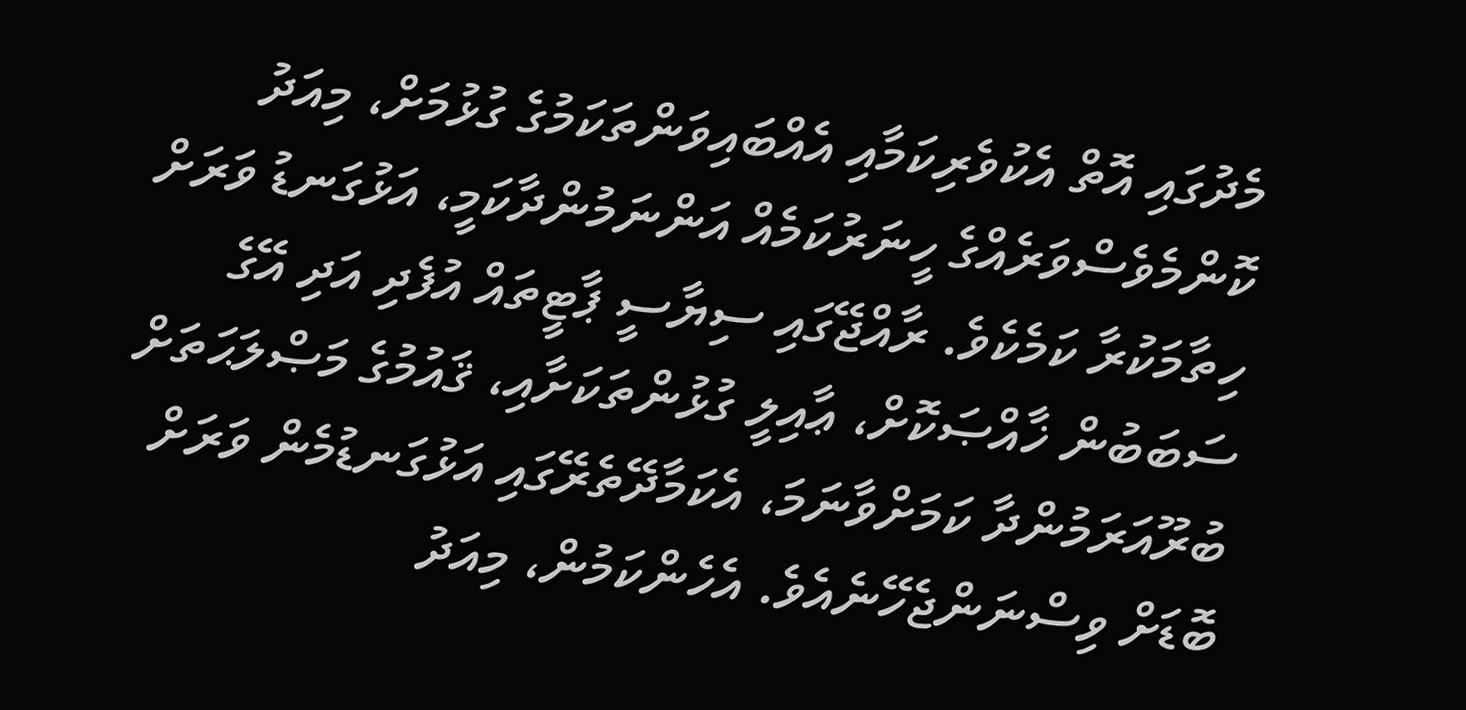މެދުގައި އޮތް އެކުވެރިކަމާއި އެއްބައިވަންތަކަމުގެ ގުޅުމަށް، މިއަދު ކޮންމެވެސްވަރެއްގެ ހީނަރުކަމެއް އަންނަމުންދާކަމީ، އަޅުގަނޑު ވަރަށް ހިތާމަކުރާ ކަމެކެވެ. ރާއްޖޭގައި ސިޔާސީ ޕާޓީތައް އުފެދި އަދި އޭގެ ސަބަބުން ޚާއްޞަކޮށް، ޢާއިލީ ގުޅުންތަކަށާއި، ޤައުމުގެ މަޞްލަޙަތަށް ބުރޫއަރަމުންދާ ކަމަށްވާނަމަ، އެކަމާދޭތެރޭގައި އަޅުގަނޑުމެން ވަރަށް ބޮޑަށް ވިސްނަންޖެހޭނެއެވެ. އެހެންކަމުން، މިއަދު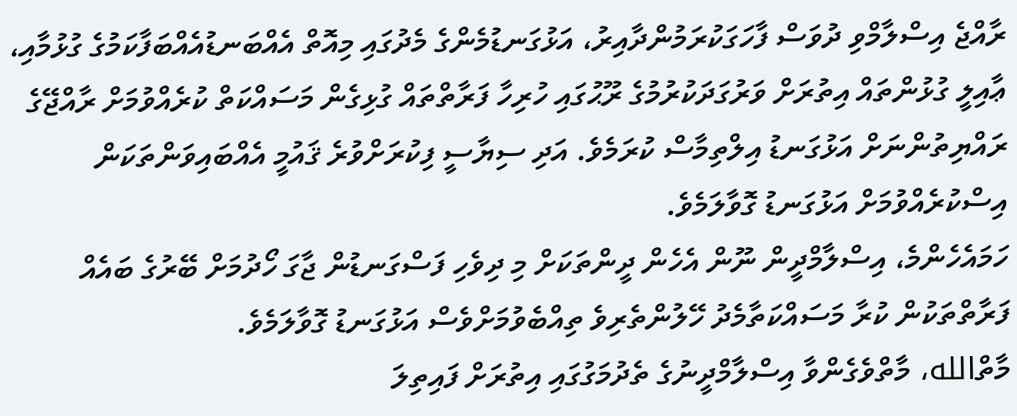ރާއްޖެ އިސްލާމްވި ދުވަސް ފާހަގަކުރަމުންދާއިރު، އަޅުގަނޑުމެންގެ މެދުގައި މިއޮތް އެއްބަނޑުއެއްބަފާކަމުގެ ގުޅުމާއި، ޢާއިލީ ގުޅުންތައް އިތުރަށް ވަރުގަދަކުރުމުގެ ރޫޙުގައި ހުރިހާ ފަރާތްތައް ގުޅިގެން މަސައްކަތް ކުރެއްވުމަށް ރާއްޖޭގެ ރައްޔިތުންނަށް އަޅުގަނޑު އިލްތިމާސް ކުރަމެވެ. އަދި ސިޔާސީ ފިކުރަށްވުރެ ޤައުމީ އެއްބައިވަންތަކަން އިސްކުރެއްވުމަށް އަޅުގަނޑު ގޮވާލަމެވެ.
ހަމައެހެންމެ، އިސްލާމްދީން ނޫން އެހެން ދީންތަކަށް މި ދިވެހި ފަސްގަނޑުން ޖާގަ ހޯދުމަށް ބޭރުގެ ބައެއް ފަރާތްތަކުން ކުރާ މަސައްކަތާމެދު ހޭލުންތެރިވެ ތިއްބެވުމަށްވެސް އަޅުގަނޑު ގޮވާލަމެވެ.
މާތްالله، މާތްވެގެންވާ އިސްލާމްދީނުގެ ތެދުމަގުގައި އިތުރަށް ފައިތިލަ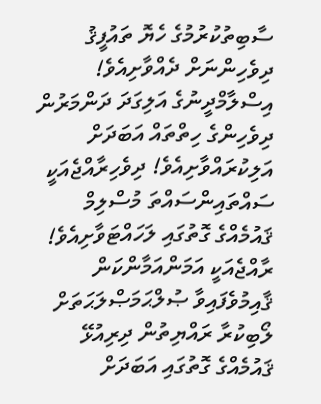ސާބިތުކުރުމުގެ ހެޔޮ ތައުފީޤު ދިވެހިންނަށް ދެއްވާށިއެވެ! އިސްލާމްދީނުގެ އަލިގަދަ ދަންމަރުން ދިވެހިންގެ ހިތްތައް އަބަދަށް އަލިކުރައްވާށިއެވެ! ދިވެހިރާއްޖެއަކީ ސައްތައިންސައްތަ މުސްލިމް ޤައުމެއްގެ ގޮތުގައި ލަހައްޓަވާށިއެވެ! ރާއްޖެއަކީ އަމަންއަމާންކަން ޤާއިމުވެފައިވާ ޞުލްޙަމަޞްލަޙަތަށް ލޯބިކުރާ ރައްޔިތުން ދިރިއުޅޭ ޤައުމެއްގެ ގޮތުގައި އަބަދަށް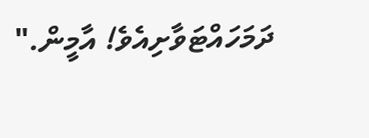ދަމަހައްޓަވާށިއެވެ! އާމީން."